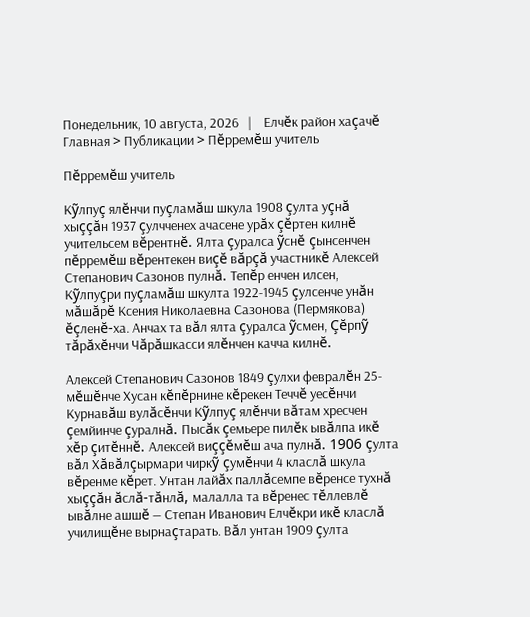Понедельник, 10 августа, 2026   |    Елчĕк район хаçачĕ
Главная > Публикации > Пĕрремĕш учитель

Пĕрремĕш учитель

Кỹлпуç ялĕнчи пуçламăш шкула 1908 çулта уçнă хыççăн 1937 çулчченех ачасене урăх çĕртен килнĕ учительсем вĕрентнĕ. Ялта çуралса ỹснĕ çынсенчен пĕрремĕш вĕрентекен виçĕ вăрçă участникĕ Алексей Степанович Сазонов пулнă. Тепĕр енчен илсен, Кỹлпуçри пуçламăш шкулта 1922-1945 çулсенче унăн мăшăрĕ Ксения Николаевна Сазонова (Пермякова) ĕçленĕ-ха. Анчах та вăл ялта çуралса ỹсмен, Çĕрпỹ тăрăхĕнчи Чăрăшкасси ялĕнчен качча килнĕ.

Алексей Степанович Сазонов 1849 çулхи февралĕн 25-мĕшĕнче Хусан кĕпĕрнине кĕрекен Теччĕ уесĕнчи Курнавăш вулăсĕнчи Кỹлпуç ялĕнчи вăтам хресчен çемйинче çуралнă. Пысăк çемьере пилĕк ывăлпа икĕ хĕр çитĕннĕ. Алексей виççĕмĕш ача пулнă. 1906 çулта вăл Хăвăлçырмари чиркỹ çумĕнчи 4 класлă шкула вĕренме кĕрет. Унтан лайăх паллăсемпе вĕренсе тухнă хыççăн ăслă-тăнлă, малалла та вĕренес тĕллевлĕ ывăлне ашшĕ — Степан Иванович Елчĕкри икĕ класлă училищĕне вырнаçтарать. Вăл унтан 1909 çулта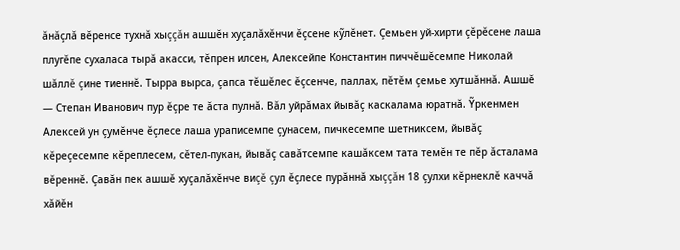ăнăçлă вĕренсе тухнă хыççăн ашшĕн хуçалăхĕнчи ĕçсене кỹлĕнет. Çемьен уй-хирти çĕрĕсене лаша плугĕпе сухаласа тырă акасси, тĕпрен илсен, Алексейпе Константин пиччĕшĕсемпе Николай шăллĕ çине тиеннĕ. Тырра вырса, çапса тĕшĕлес ĕçсенче, паллах, пĕтĕм çемье хутшăннă. Ашшĕ — Степан Иванович пур ĕçре те ăста пулнă. Вăл уйрăмах йывăç каскалама юратнă. Ỹркенмен Алексей ун çумĕнче ĕçлесе лаша ураписемпе çунасем, пичкесемпе шетниксем, йывăç кĕреçесемпе кĕреплесем, сĕтел-пукан, йывăç савăтсемпе кашăксем тата темĕн те пĕр ăсталама вĕреннĕ. Çавăн пек ашшĕ хуçалăхĕнче виçĕ çул ĕçлесе пурăннă хыççăн 18 çулхи кĕрнеклĕ каччă хăйĕн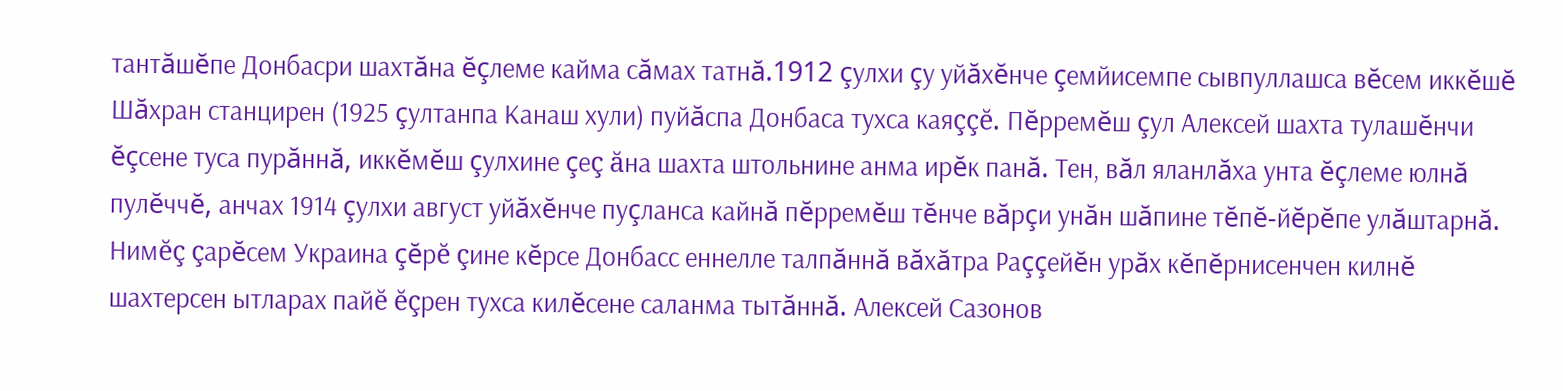тантăшĕпе Донбасри шахтăна ĕçлеме кайма сăмах татнă.1912 çулхи çу уйăхĕнче çемйисемпе сывпуллашса вĕсем иккĕшĕ Шăхран станцирен (1925 çултанпа Канаш хули) пуйăспа Донбаса тухса каяççĕ. Пĕрремĕш çул Алексей шахта тулашĕнчи ĕçсене туса пурăннă, иккĕмĕш çулхине çеç ăна шахта штольнине анма ирĕк панă. Тен, вăл яланлăха унта ĕçлеме юлнă пулĕччĕ, анчах 1914 çулхи август уйăхĕнче пуçланса кайнă пĕрремĕш тĕнче вăрçи унăн шăпине тĕпĕ-йĕрĕпе улăштарнă. Нимĕç çарĕсем Украина çĕрĕ çине кĕрсе Донбасс еннелле талпăннă вăхăтра Раççейĕн урăх кĕпĕрнисенчен килнĕ шахтерсен ытларах пайĕ ĕçрен тухса килĕсене саланма тытăннă. Алексей Сазонов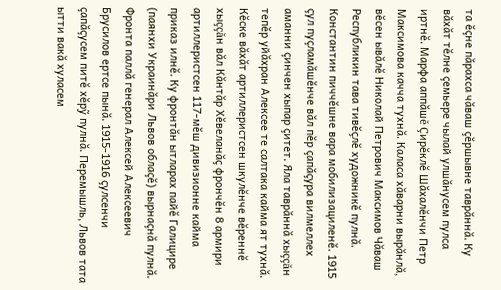та ĕçне пăрахса чăваш çĕршывне таврăннă. Ку вăхăт тĕлне çемьере чылай улшăнусем пулса иртнĕ. Марфа аппăшĕ Çирĕклĕ Шăхалĕнчи Петр Максимова качча тухнă. Каласа хăварни вырăнлă, вĕсен ывăлĕ Николай Петрович Максимов Чăваш Республикин тава тивĕçлĕ художникĕ пулнă. Константин пиччĕшне вара мобилизациленĕ. 1915 çул пуçламăшĕнче вăл пĕр çапăçура вилмеллех аманни çинчен хыпар çитет. Яла таврăннă хыççăн тепĕр уйăхран Алексее те салтака кайма ят тухнă. Кĕске вăхăт артиллеристсен шкулĕнче вĕреннĕ хыççăн вăл Кăнтăр Хĕвеланăç фрончĕн 8 армири артиллеристсен 117-мĕш дивизионне кайма приказ илнĕ. Ку фронтăн ытларах пайĕ Галицире (паянхи Украинăри Львов облаçĕ) вырнаçнă пулнă. Фронта паллă генерал Алексей Алексеевич Брусилов ертсе пынă. 1915-1916 çулсенчи çапăçусем питĕ хĕрỹ пулнă. Перемышль, Львов тата ытти вакă хуласем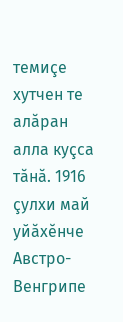темиçе хутчен те алăран алла куçса тăнă. 1916 çулхи май уйăхĕнче Австро-Венгрипе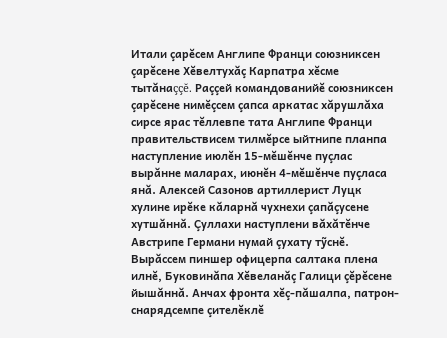Итали çарĕсем Англипе Франци союзниксен çарĕсене Хĕвелтухăç Карпатра хĕсме тытăнаççĕ. Раççей командованийĕ союзниксен çарĕсене нимĕçсем çапса аркатас хăрушлăха сирсе ярас тĕллевпе тата Англипе Франци правительствисем тилмĕрсе ыйтнипе планпа наступление июлĕн 15-мĕшĕнче пуçлас вырăнне маларах, июнĕн 4-мĕшĕнче пуçласа янă. Алексей Сазонов артиллерист Луцк хулине ирĕке кăларнă чухнехи çапăçусене хутшăннă. Çуллахи наступлени вăхăтĕнче Австрипе Германи нумай çухату тỹснĕ. Вырăссем пиншер офицерпа салтака плена илнĕ, Буковинăпа Хĕвеланăç Галици çĕрĕсене йышăннă. Анчах фронта хĕç-пăшалпа, патрон-снарядсемпе çителĕклĕ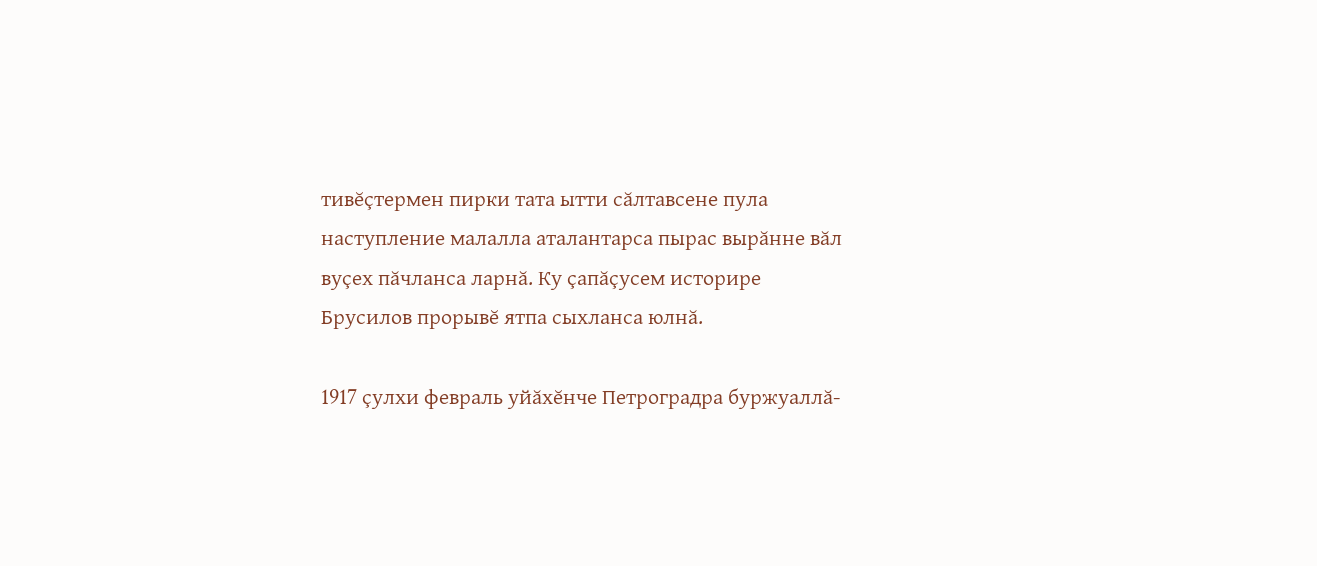тивĕçтермен пирки тата ытти сăлтавсене пула наступление малалла аталантарса пырас вырăнне вăл вуçех пăчланса ларнă. Ку çапăçусем историре Брусилов прорывĕ ятпа сыхланса юлнă.

1917 çулхи февраль уйăхĕнче Петроградра буржуаллă-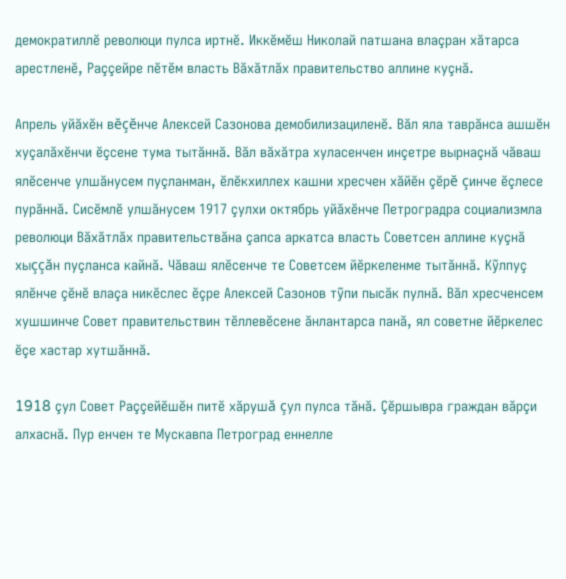демократиллĕ революци пулса иртнĕ. Иккĕмĕш Николай патшана влаçран хăтарса арестленĕ, Раççейре пĕтĕм власть Вăхăтлăх правительство аллине куçнă.

Апрель уйăхĕн вĕçĕнче Алексей Сазонова демобилизациленĕ. Вăл яла таврăнса ашшĕн хуçалăхĕнчи ĕçсене тума тытăннă. Вăл вăхăтра хуласенчен инçетре вырнаçнă чăваш ялĕсенче улшăнусем пуçланман, ĕлĕкхиллех кашни хресчен хăйĕн çĕрĕ çинче ĕçлесе пурăннă. Сисĕмлĕ улшăнусем 1917 çулхи октябрь уйăхĕнче Петроградра социализмла революци Вăхăтлăх правительствăна çапса аркатса власть Советсен аллине куçнă хыççăн пуçланса кайнă. Чăваш ялĕсенче те Советсем йĕркеленме тытăннă. Кỹлпуç ялĕнче çĕнĕ влаçа никĕслес ĕçре Алексей Сазонов тỹпи пысăк пулнă. Вăл хресченсем хушшинче Совет правительствин тĕллевĕсене ăнлантарса панă, ял советне йĕркелес ĕçе хастар хутшăннă.

1918 çул Совет Раççейĕшĕн питĕ хăрушă çул пулса тăнă. Çĕршывра граждан вăрçи алхаснă. Пур енчен те Мускавпа Петроград еннелле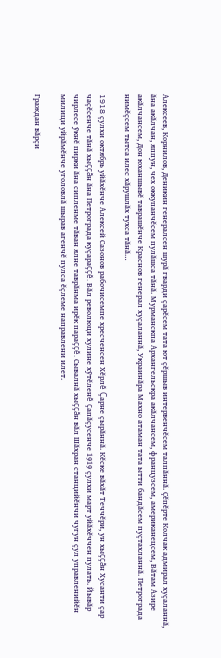Алексеев, Корнилов, Деникин генералсен шурă гварди çарĕсем тата ют çĕршыв интервенчĕсем талпăннă. Çĕпĕрте Колчак адмирал хуçаланнă, ăна акăлчан, яппун, чех оккупанчĕсем пулăшса тăнă. Мурманскпа Архангельскра акăлчансем, французсем, американецсем, Вăтам Азире акăлчансем, Дон юханшывĕ таврашĕнче Краснов генерал хуçаланнă, Украинăра Махно атаман тата ытти бандăсем пуçтахланнă. Петрограда нимĕçсем тытса илес хăрушлăх тухса тăнă…

1918 çулхи октябрь уйăхĕнче Алексей Сазонов рабочисемпе хресченсен Хĕрлĕ Çарне çырăннă. Кĕске вăхăт Теччĕри, ун хыççăн Хусанти çар чаçĕсенче тăнă хыççăн ăна Петрограда куçараççĕ. Вăл революци хулине хỹтĕленĕ çапăçусенче 1919 çулхи март уйăхĕччен пулать. Йывăр чирлесе ỹкнĕ пирки ăна сипленме тăван ялне таврăнма ирĕк параççĕ. Сывалнă хыççăн вăл Шăхран станцийĕнчи чугун çул управленийĕн милици уйрăмĕнче уголовлă шырав агенчĕ пулса ĕçлеме направлени илет.

Граждан вăрçи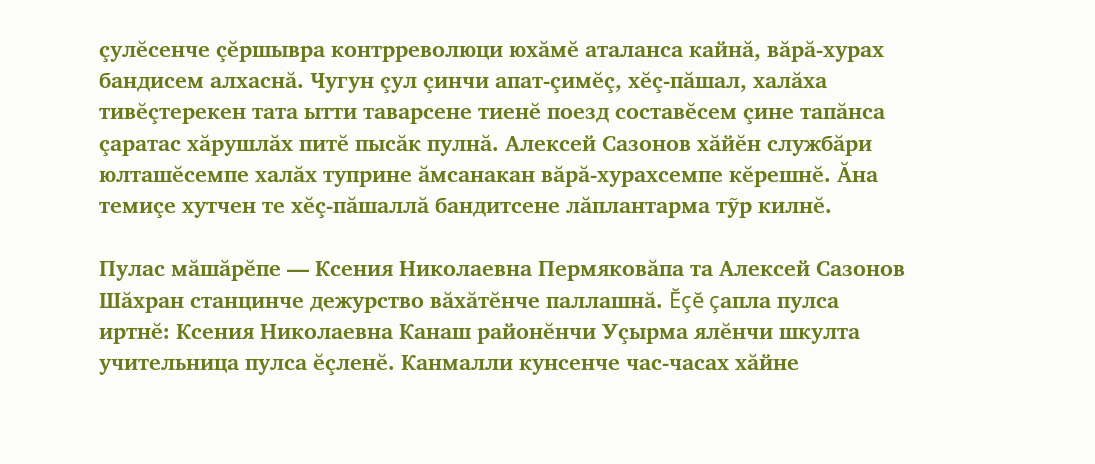çулĕсенче çĕршывра контрреволюци юхăмĕ аталанса кайнă, вăрă-хурах бандисем алхаснă. Чугун çул çинчи апат-çимĕç, хĕç-пăшал, халăха тивĕçтерекен тата ытти таварсене тиенĕ поезд составĕсем çине тапăнса çаратас хăрушлăх питĕ пысăк пулнă. Алексей Сазонов хăйĕн службăри юлташĕсемпе халăх туприне ăмсанакан вăрă-хурахсемпе кĕрешнĕ. Ăна темиçе хутчен те хĕç-пăшаллă бандитсене лăплантарма тỹр килнĕ.

Пулас мăшăрĕпе — Ксения Николаевна Пермяковăпа та Алексей Сазонов Шăхран станцинче дежурство вăхăтĕнче паллашнă. Ĕçĕ çапла пулса иртнĕ: Ксения Николаевна Канаш районĕнчи Уçырма ялĕнчи шкулта учительница пулса ĕçленĕ. Канмалли кунсенче час-часах хăйне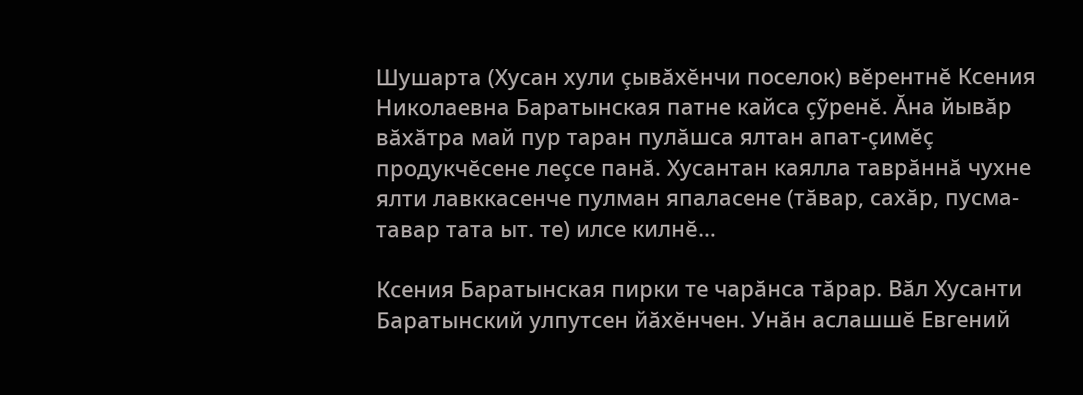Шушарта (Хусан хули çывăхĕнчи поселок) вĕрентнĕ Ксения Николаевна Баратынская патне кайса çỹренĕ. Ăна йывăр вăхăтра май пур таран пулăшса ялтан апат-çимĕç продукчĕсене леçсе панă. Хусантан каялла таврăннă чухне ялти лавккасенче пулман япаласене (тăвар, сахăр, пусма-тавар тата ыт. те) илсе килнĕ…

Ксения Баратынская пирки те чарăнса тăрар. Вăл Хусанти Баратынский улпутсен йăхĕнчен. Унăн аслашшĕ Евгений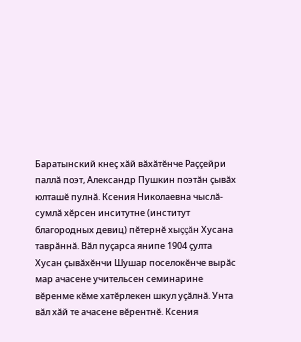Баратынский кнеç хăй вăхăтĕнче Раççейри паллă поэт, Александр Пушкин поэтăн çывăх юлташĕ пулнă. Ксения Николаевна чыслă-сумлă хĕрсен инситутне (институт благородных девиц) пĕтернĕ хыççăн Хусана таврăннă. Вăл пуçарса янипе 1904 çулта Хусан çывăхĕнчи Шушар поселокĕнче вырăс мар ачасене учительсен семинарине вĕренме кĕме хатĕрлекен шкул уçăлнă. Унта вăл хăй те ачасене вĕрентнĕ. Ксения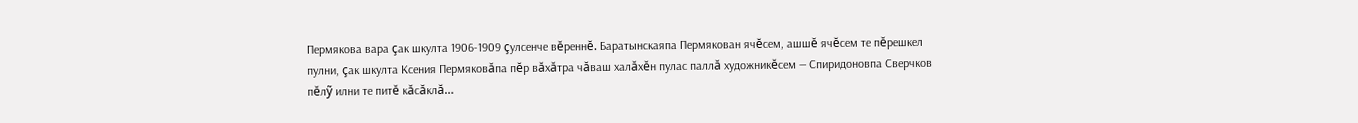Пермякова вара çак шкулта 1906-1909 çулсенче вĕреннĕ. Баратынскаяпа Пермякован ячĕсем, ашшĕ ячĕсем те пĕрешкел пулни, çак шкулта Ксения Пермяковăпа пĕр вăхăтра чăваш халăхĕн пулас паллă художникĕсем — Спиридоновпа Сверчков пĕлỹ илни те питĕ кăсăклă…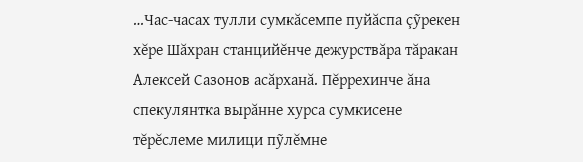…Час-часах тулли сумкăсемпе пуйăспа çỹрекен хĕре Шăхран станцийĕнче дежурствăра тăракан Алексей Сазонов асăрханă. Пĕррехинче ăна спекулянтка вырăнне хурса сумкисене тĕрĕслеме милици пỹлĕмне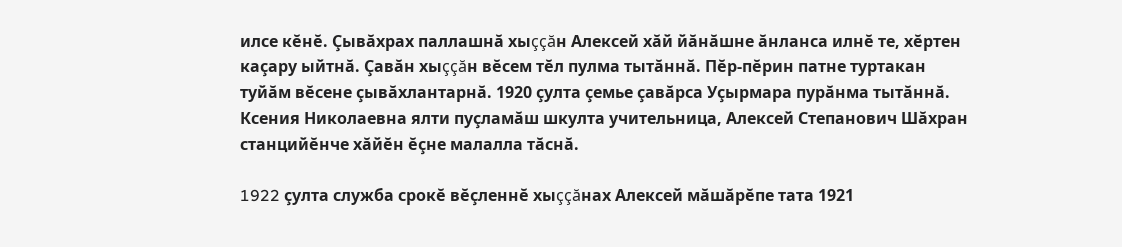илсе кĕнĕ. Çывăхрах паллашнă хыççăн Алексей хăй йăнăшне ăнланса илнĕ те, хĕртен каçару ыйтнă. Çавăн хыççăн вĕсем тĕл пулма тытăннă. Пĕр-пĕрин патне туртакан туйăм вĕсене çывăхлантарнă. 1920 çулта çемье çавăрса Уçырмара пурăнма тытăннă. Ксения Николаевна ялти пуçламăш шкулта учительница, Алексей Степанович Шăхран станцийĕнче хăйĕн ĕçне малалла тăснă.

1922 çулта служба срокĕ вĕçленнĕ хыççăнах Алексей мăшăрĕпе тата 1921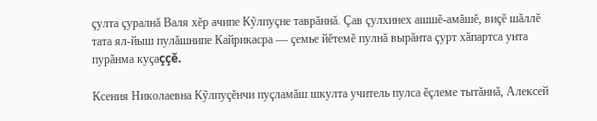çулта çуралнă Валя хĕр ачипе Кỹлпуçне таврăннă. Çав çулхинех ашшĕ-амăшĕ, виçĕ шăллĕ тата ял-йыш пулăшнипе Кайрикасра — çемье йĕтемĕ пулнă вырăнта çурт хăпартса унта пурăнма куçаççĕ.

Ксения Николаевна Кỹлпуçĕнчи пуçламăш шкулта учитель пулса ĕçлеме тытăннă, Алексей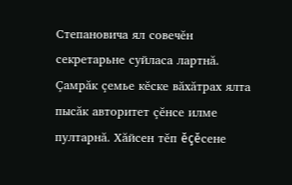Степановича ял совечĕн секретарьне суйласа лартнă. Çамрăк çемье кĕске вăхăтрах ялта пысăк авторитет çĕнсе илме пултарнă. Хăйсен тĕп ĕçĕсене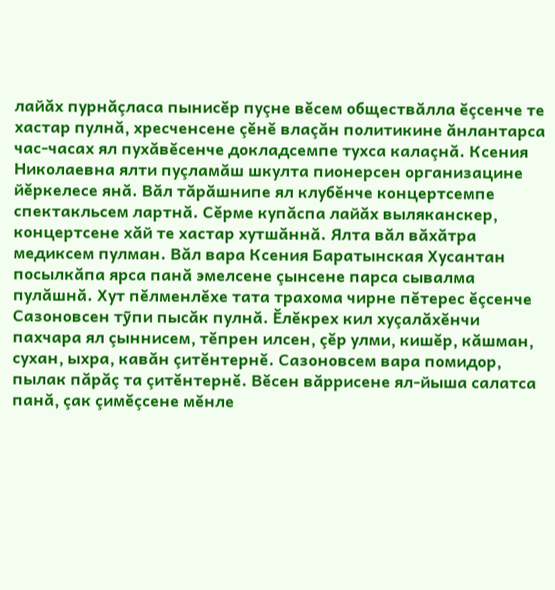лайăх пурнăçласа пынисĕр пуçне вĕсем обществăлла ĕçсенче те хастар пулнă, хресченсене çĕнĕ влаçăн политикине ăнлантарса час-часах ял пухăвĕсенче докладсемпе тухса калаçнă. Ксения Николаевна ялти пуçламăш шкулта пионерсен организацине йĕркелесе янă. Вăл тăрăшнипе ял клубĕнче концертсемпе спектакльсем лартнă. Сĕрме купăспа лайăх выляканскер, концертсене хăй те хастар хутшăннă. Ялта вăл вăхăтра медиксем пулман. Вăл вара Ксения Баратынская Хусантан посылкăпа ярса панă эмелсене çынсене парса сывалма пулăшнă. Хут пĕлменлĕхе тата трахома чирне пĕтерес ĕçсенче Сазоновсен тỹпи пысăк пулнă. Ĕлĕкрех кил хуçалăхĕнчи пахчара ял çыннисем, тĕпрен илсен, çĕр улми, кишĕр, кăшман, сухан, ыхра, кавăн çитĕнтернĕ. Сазоновсем вара помидор, пылак пăрăç та çитĕнтернĕ. Вĕсен вăррисене ял-йыша салатса панă, çак çимĕçсене мĕнле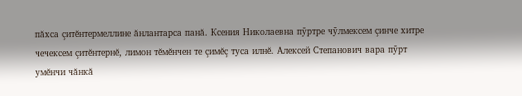пăхса çитĕнтермеллине ăнлантарса панă. Ксения Николаевна пỹртре чỹлмексем çинче хитре чечексем çитĕнтернĕ, лимон тĕмĕнчен те çимĕç туса илнĕ. Алексей Степанович вара пỹрт умĕнчи чăнкă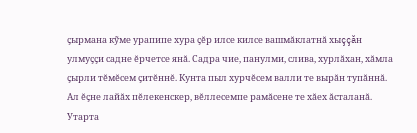çырмана кỹме урапипе хура çĕр илсе килсе вашмăклатнă хыççăн улмуççи садне ĕрчетсе янă. Садра чие, панулми, слива, хурлăхан, хăмла çырли тĕмĕсем çитĕннĕ. Кунта пыл хурчĕсем валли те вырăн тупăннă. Ал ĕçне лайăх пĕлекенскер, вĕллесемпе рамăсене те хăех ăсталанă. Утарта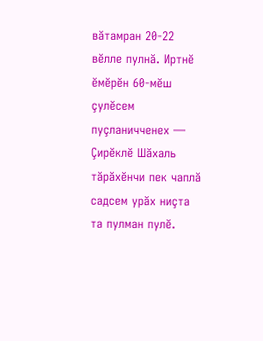вăтамран 20-22 вĕлле пулнă. Иртнĕ ĕмĕрĕн 60-мĕш çулĕсем пуçланичченех — Çирĕклĕ Шăхаль тăрăхĕнчи пек чаплă садсем урăх ниçта та пулман пулĕ.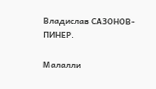Владислав САЗОНОВ-ПИНЕР.

Малалли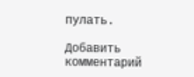пулать.

Добавить комментарий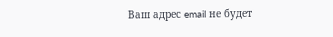Ваш адрес email не будет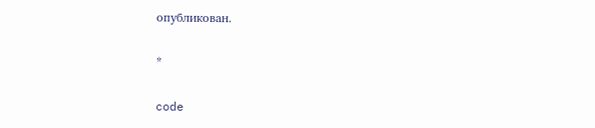опубликован.

*

code